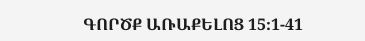ԳՈՐԾՔ ԱՌԱՔԵԼՈՑ 15։1-41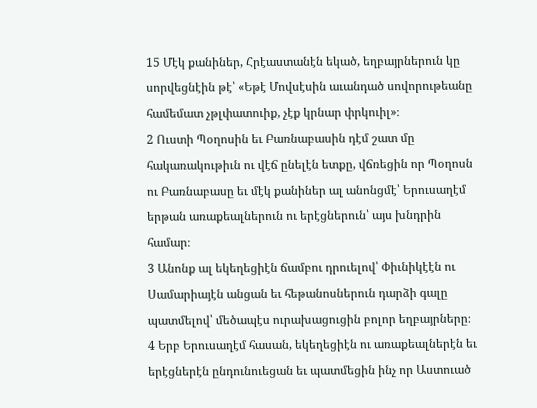15 Մէկ քանիներ, Հրէաստանէն եկած, եղբայրներուն կը սորվեցնէին թէ՝ «Եթէ Մովսէսին աւանդած սովորութեանը համեմատ չթլփատուիք, չէք կրնար փրկուիլ»։
2 Ուստի Պօղոսին եւ Բառնաբասին դէմ շատ մը հակառակութիւն ու վէճ ընելէն ետքը, վճռեցին որ Պօղոսն ու Բառնաբասը եւ մէկ քանիներ ալ անոնցմէ՝ Երուսաղէմ երթան առաքեալներուն ու երէցներուն՝ այս խնդրին համար։
3 Անոնք ալ եկեղեցիէն ճամբու դրուելով՝ Փիւնիկէէն ու Սամարիայէն անցան եւ հեթանոսներուն դարձի գալը պատմելով՝ մեծապէս ուրախացուցին բոլոր եղբայրները։
4 Երբ Երուսաղէմ հասան, եկեղեցիէն ու առաքեալներէն եւ երէցներէն ընդունուեցան եւ պատմեցին ինչ որ Աստուած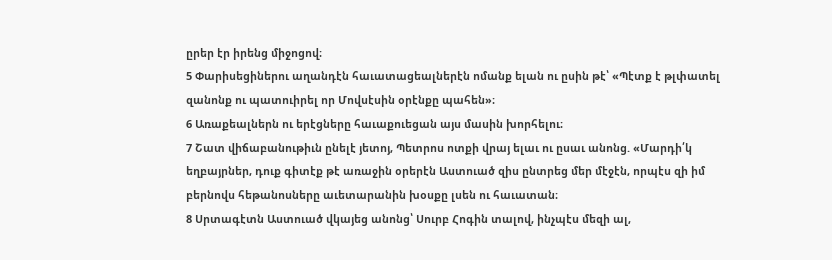ըրեր էր իրենց միջոցով։
5 Փարիսեցիներու աղանդէն հաւատացեալներէն ոմանք ելան ու ըսին թէ՝ «Պէտք է թլփատել զանոնք ու պատուիրել որ Մովսէսին օրէնքը պահեն»։
6 Առաքեալներն ու երէցները հաւաքուեցան այս մասին խորհելու։
7 Շատ վիճաբանութիւն ընելէ յետոյ, Պետրոս ոտքի վրայ ելաւ ու ըսաւ անոնց. «Մարդի՛կ եղբայրներ, դուք գիտէք թէ առաջին օրերէն Աստուած զիս ընտրեց մեր մէջէն, որպէս զի իմ բերնովս հեթանոսները աւետարանին խօսքը լսեն ու հաւատան։
8 Սրտագէտն Աստուած վկայեց անոնց՝ Սուրբ Հոգին տալով, ինչպէս մեզի ալ,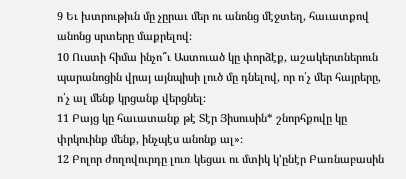9 Եւ խտրութիւն մը չըրաւ մեր ու անոնց մէջտեղ, հաւատքով անոնց սրտերը մաքրելով։
10 Ուստի հիմա ինչո՞ւ Աստուած կը փորձէք, աշակերտներուն պարանոցին վրայ այնպիսի լուծ մը դնելով, որ ո՛չ մեր հայրերը, ո՛չ ալ մենք կրցանք վերցնել։
11 Բայց կը հաւատանք թէ Տէր Յիսուսին* շնորհքովը կը փրկուինք մենք, ինչպէս անոնք ալ»։
12 Բոլոր ժողովուրդը լուռ կեցաւ ու մտիկ կ’ընէր Բառնաբասին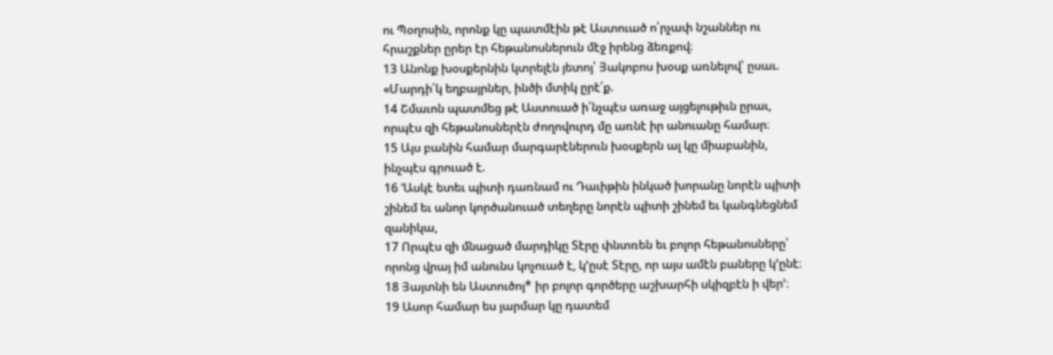ու Պօղոսին, որոնք կը պատմէին թէ Աստուած ո՛րչափ նշաններ ու հրաշքներ ըրեր էր հեթանոսներուն մէջ իրենց ձեռքով։
13 Անոնք խօսքերնին կտրելէն յետոյ՝ Յակոբոս խօսք առնելով՝ ըսաւ. «Մարդի՛կ եղբայրներ, ինծի մտիկ ըրէ՛ք.
14 Շմաւոն պատմեց թէ Աստուած ի՛նչպէս առաջ այցելութիւն ըրաւ, որպէս զի հեթանոսներէն ժողովուրդ մը առնէ իր անուանը համար։
15 Այս բանին համար մարգարէներուն խօսքերն ալ կը միաբանին, ինչպէս գրուած է.
16 ‘Ասկէ ետեւ պիտի դառնամ ու Դաւիթին ինկած խորանը նորէն պիտի շինեմ եւ անոր կործանուած տեղերը նորէն պիտի շինեմ եւ կանգնեցնեմ զանիկա,
17 Որպէս զի մնացած մարդիկը Տէրը փնտռեն եւ բոլոր հեթանոսները՝ որոնց վրայ իմ անունս կոչուած է, կ’ըսէ Տէրը, որ այս ամէն բաները կ’ընէ։
18 Յայտնի են Աստուծոյ* իր բոլոր գործերը աշխարհի սկիզբէն ի վեր’։
19 Ասոր համար ես յարմար կը դատեմ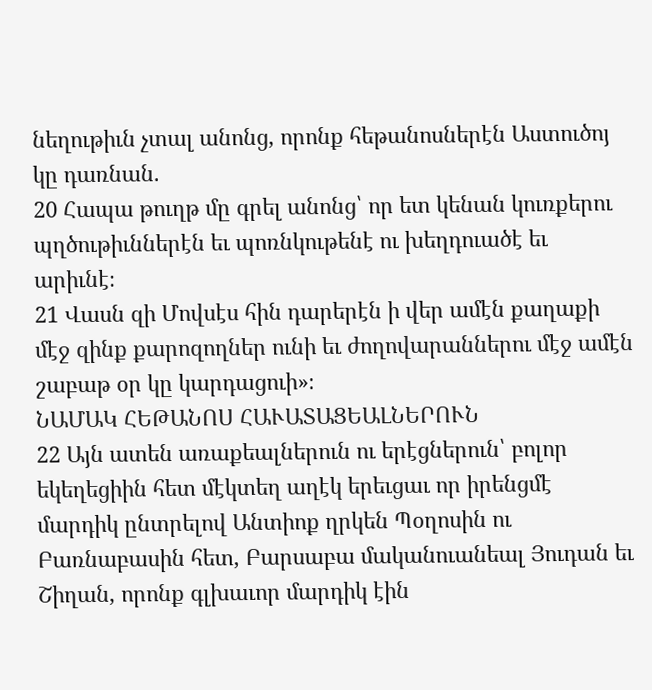նեղութիւն չտալ անոնց, որոնք հեթանոսներէն Աստուծոյ կը դառնան.
20 Հապա թուղթ մը գրել անոնց՝ որ ետ կենան կուռքերու պղծութիւններէն եւ պոռնկութենէ ու խեղդուածէ եւ արիւնէ։
21 Վասն զի Մովսէս հին դարերէն ի վեր ամէն քաղաքի մէջ զինք քարոզողներ ունի եւ ժողովարաններու մէջ ամէն շաբաթ օր կը կարդացուի»։
ՆԱՄԱԿ ՀԵԹԱՆՈՍ ՀԱՒԱՏԱՑԵԱԼՆԵՐՈՒՆ
22 Այն ատեն առաքեալներուն ու երէցներուն՝ բոլոր եկեղեցիին հետ մէկտեղ աղէկ երեւցաւ որ իրենցմէ մարդիկ ընտրելով Անտիոք ղրկեն Պօղոսին ու Բառնաբասին հետ, Բարսաբա մականուանեալ Յուդան եւ Շիղան, որոնք գլխաւոր մարդիկ էին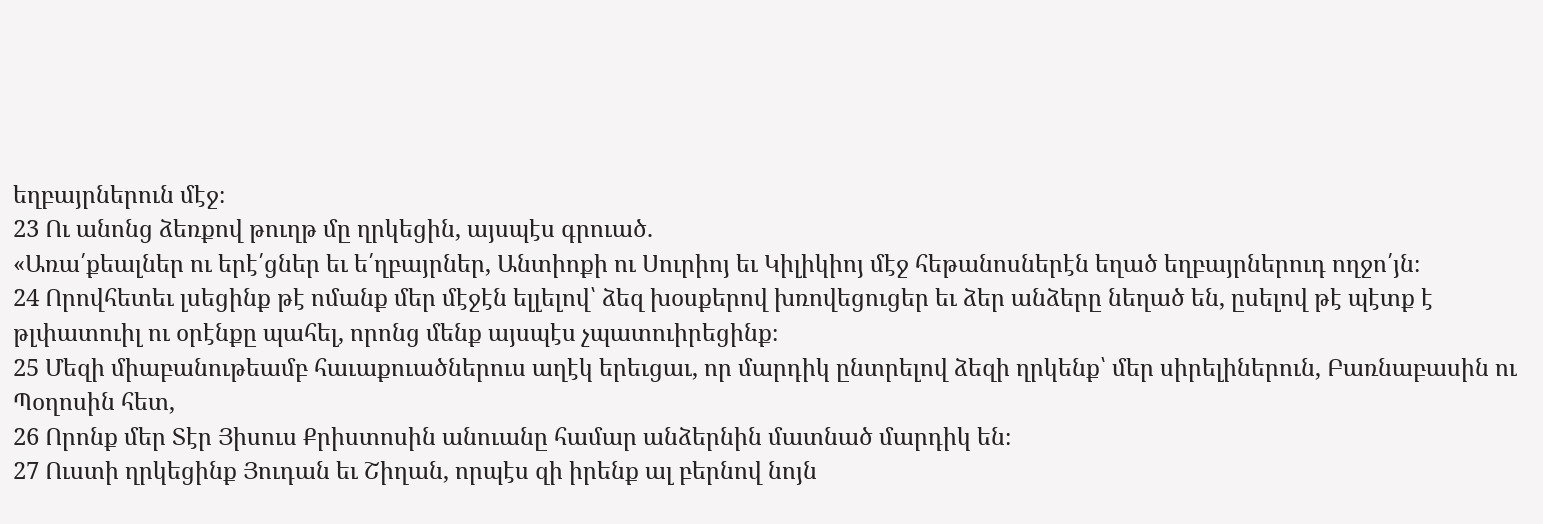եղբայրներուն մէջ։
23 Ու անոնց ձեռքով թուղթ մը ղրկեցին, այսպէս գրուած.
«Առա՛քեալներ ու երէ՛ցներ եւ ե՛ղբայրներ, Անտիոքի ու Սուրիոյ եւ Կիլիկիոյ մէջ հեթանոսներէն եղած եղբայրներուդ ողջո՛յն։
24 Որովհետեւ լսեցինք թէ ոմանք մեր մէջէն ելլելով՝ ձեզ խօսքերով խռովեցուցեր եւ ձեր անձերը նեղած են, ըսելով թէ պէտք է թլփատուիլ ու օրէնքը պահել, որոնց մենք այսպէս չպատուիրեցինք։
25 Մեզի միաբանութեամբ հաւաքուածներուս աղէկ երեւցաւ, որ մարդիկ ընտրելով ձեզի ղրկենք՝ մեր սիրելիներուն, Բառնաբասին ու Պօղոսին հետ,
26 Որոնք մեր Տէր Յիսուս Քրիստոսին անուանը համար անձերնին մատնած մարդիկ են։
27 Ուստի ղրկեցինք Յուդան եւ Շիղան, որպէս զի իրենք ալ բերնով նոյն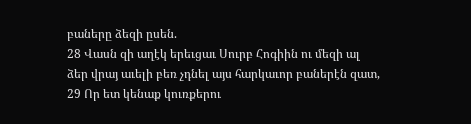բաները ձեզի ըսեն.
28 Վասն զի աղէկ երեւցաւ Սուրբ Հոգիին ու մեզի ալ ձեր վրայ աւելի բեռ չդնել այս հարկաւոր բաներէն զատ,
29 Որ ետ կենաք կուռքերու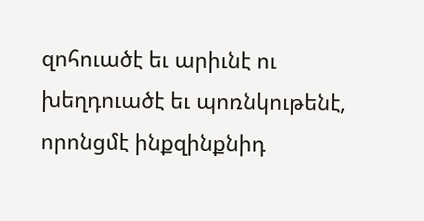զոհուածէ եւ արիւնէ ու խեղդուածէ եւ պոռնկութենէ, որոնցմէ ինքզինքնիդ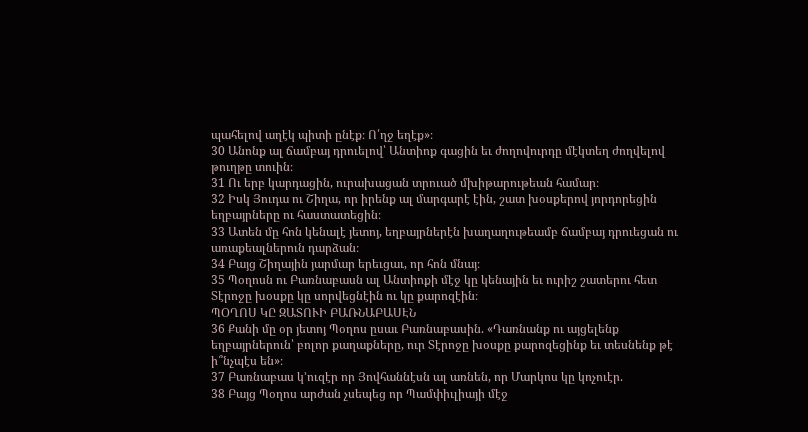պահելով աղէկ պիտի ընէք։ Ո՛ղջ եղէք»։
30 Անոնք ալ ճամբայ դրուելով՝ Անտիոք գացին եւ ժողովուրդը մէկտեղ ժողվելով թուղթը տուին։
31 Ու երբ կարդացին, ուրախացան տրուած մխիթարութեան համար։
32 Իսկ Յուդա ու Շիղա, որ իրենք ալ մարգարէ էին, շատ խօսքերով յորդորեցին եղբայրները ու հաստատեցին։
33 Ատեն մը հոն կենալէ յետոյ, եղբայրներէն խաղաղութեամբ ճամբայ դրուեցան ու առաքեալներուն դարձան։
34 Բայց Շիղային յարմար երեւցաւ, որ հոն մնայ։
35 Պօղոսն ու Բառնաբասն ալ Անտիոքի մէջ կը կենային եւ ուրիշ շատերու հետ Տէրոջը խօսքը կը սորվեցնէին ու կը քարոզէին։
ՊՕՂՈՍ ԿԸ ԶԱՏՈՒԻ ԲԱՌՆԱԲԱՍԷՆ
36 Քանի մը օր յետոյ Պօղոս ըսաւ Բառնաբասին. «Դառնանք ու այցելենք եղբայրներուն՝ բոլոր քաղաքները, ուր Տէրոջը խօսքը քարոզեցինք եւ տեսնենք թէ ի՞նչպէս են»։
37 Բառնաբաս կ’ուզէր որ Յովհաննէսն ալ առնեն, որ Մարկոս կը կոչուէր.
38 Բայց Պօղոս արժան չսեպեց որ Պամփիւլիայի մէջ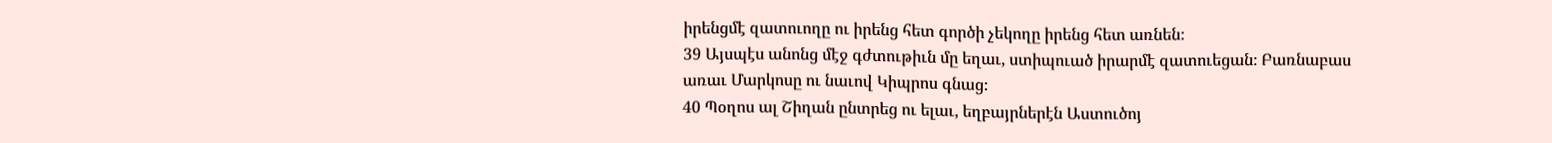իրենցմէ զատուողը ու իրենց հետ գործի չեկողը իրենց հետ առնեն։
39 Այսպէս անոնց մէջ գժտութիւն մը եղաւ, ստիպուած իրարմէ զատուեցան։ Բառնաբաս առաւ Մարկոսը ու նաւով Կիպրոս գնաց։
40 Պօղոս ալ Շիղան ընտրեց ու ելաւ, եղբայրներէն Աստուծոյ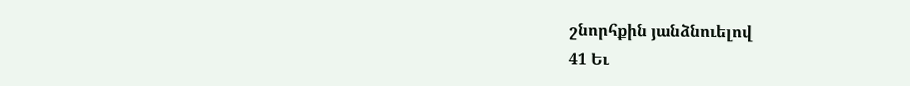շնորհքին յանձնուելով
41 Եւ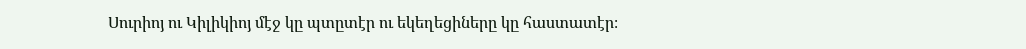Սուրիոյ ու Կիլիկիոյ մէջ կը պտըտէր ու եկեղեցիները կը հաստատէր։